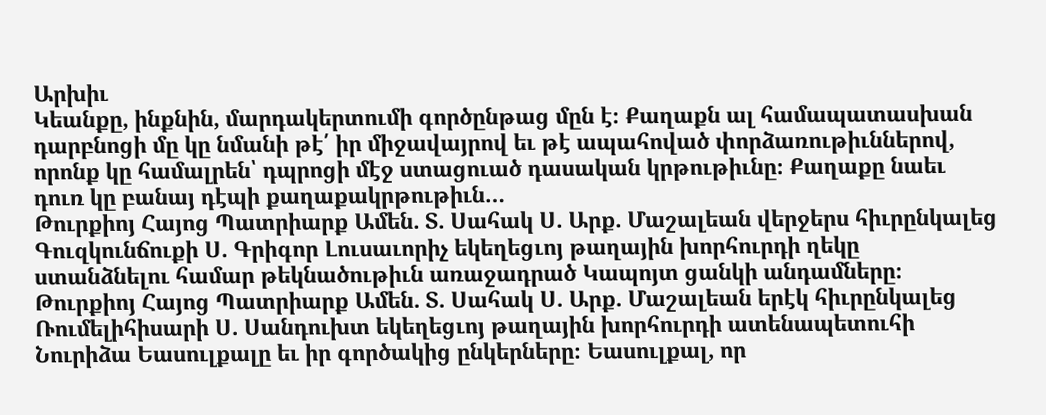Արխիւ
Կեանքը, ինքնին, մարդակերտումի գործընթաց մըն է։ Քաղաքն ալ համապատասխան դարբնոցի մը կը նմանի թէ՛ իր միջավայրով եւ թէ ապահոված փորձառութիւններով, որոնք կը համալրեն՝ դպրոցի մէջ ստացուած դասական կրթութիւնը։ Քաղաքը նաեւ դուռ կը բանայ դէպի քաղաքակրթութիւն…
Թուրքիոյ Հայոց Պատրիարք Ամեն. Տ. Սահակ Ս. Արք. Մաշալեան վերջերս հիւրընկալեց Գուզկունճուքի Ս. Գրիգոր Լուսաւորիչ եկեղեցւոյ թաղային խորհուրդի ղեկը ստանձնելու համար թեկնածութիւն առաջադրած Կապոյտ ցանկի անդամները։
Թուրքիոյ Հայոց Պատրիարք Ամեն. Տ. Սահակ Ս. Արք. Մաշալեան երէկ հիւրընկալեց Ռումելիհիսարի Ս. Սանդուխտ եկեղեցւոյ թաղային խորհուրդի ատենապետուհի Նուրիձա Եասուլքալը եւ իր գործակից ընկերները։ Եասուլքալ, որ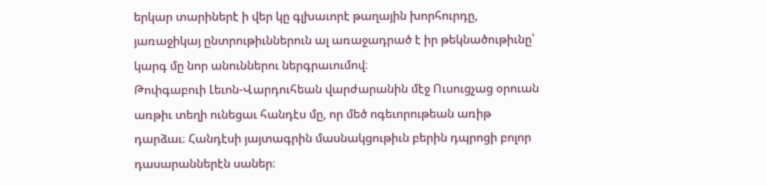երկար տարիներէ ի վեր կը գլխաւորէ թաղային խորհուրդը, յառաջիկայ ընտրութիւններուն ալ առաջադրած է իր թեկնածութիւնը՝ կարգ մը նոր անուններու ներգրաւումով։
Թոփգաբուի Լեւոն-Վարդուհեան վարժարանին մէջ Ուսուցչաց օրուան առթիւ տեղի ունեցաւ հանդէս մը, որ մեծ ոգեւորութեան առիթ դարձաւ։ Հանդէսի յայտագրին մասնակցութիւն բերին դպրոցի բոլոր դասարաններէն սաներ։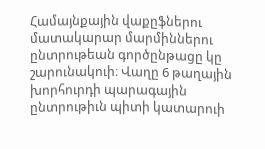Համայնքային վաքըֆներու մատակարար մարմիններու ընտրութեան գործընթացը կը շարունակուի։ Վաղը 6 թաղային խորհուրդի պարագային ընտրութիւն պիտի կատարուի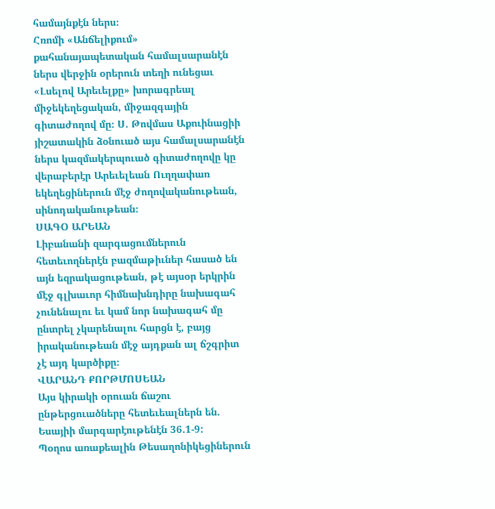համայնքէն ներս։
Հռոմի «Անճելիքում» քահանայապետական համալսարանէն ներս վերջին օրերուն տեղի ունեցաւ «Լսելով Արեւելքը» խորագրեալ միջեկեղեցական, միջազգային գիտաժողով մը։ Ս. Թովմաս Աքուինացիի յիշատակին ձօնուած այս համալսարանէն ներս կազմակերպուած գիտաժողովը կը վերաբերէր Արեւելեան Ուղղափառ եկեղեցիներուն մէջ ժողովականութեան, սինոդականութեան։
ՍԱԳՕ ԱՐԵԱՆ
Լիբանանի զարգացումներուն հետեւողներէն բազմաթիւներ հասած են այն եզրակացութեան, թէ այսօր երկրին մէջ գլխաւոր հիմնախնդիրը նախագահ չունենալու եւ կամ նոր նախագահ մը ընտրել չկարենալու հարցն է, բայց իրականութեան մէջ այդքան ալ ճշգրիտ չէ այդ կարծիքը։
ՎԱՐԱՆԴ ՔՈՐԹՄՈՍԵԱՆ
Այս կիրակի օրուան ճաշու ընթերցուածները հետեւեալներն են.
Եսայիի մարգարէութենէն 36.1-9:
Պօղոս առաքեալին Թեսաղոնիկեցիներուն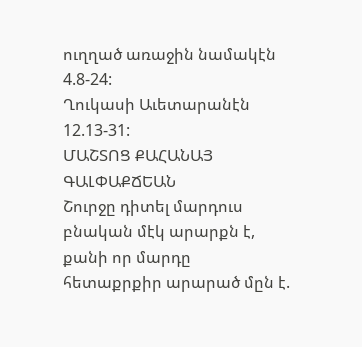ուղղած առաջին նամակէն 4.8-24:
Ղուկասի Աւետարանէն 12.13-31:
ՄԱՇՏՈՑ ՔԱՀԱՆԱՅ ԳԱԼՓԱՔՃԵԱՆ
Շուրջը դիտել մարդուս բնական մէկ արարքն է, քանի որ մարդը հետաքրքիր արարած մըն է.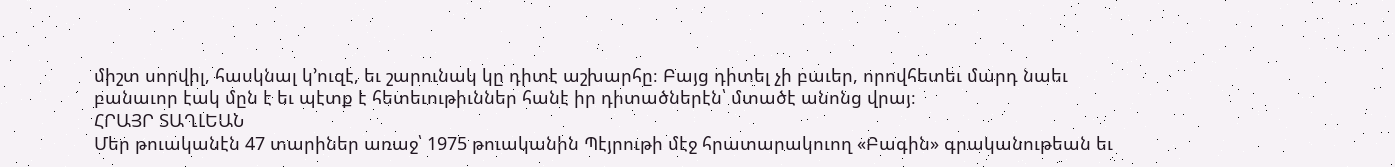միշտ սորվիլ, հասկնալ կ՚ուզէ, եւ շարունակ կը դիտէ աշխարհը։ Բայց դիտել չի բաւեր, որովհետեւ մարդ նաեւ բանաւոր էակ մըն է եւ պէտք է հետեւութիւններ հանէ իր դիտածներէն՝ մտածէ անոնց վրայ։
ՀՐԱՅՐ ՏԱՂԼԵԱՆ
Մեր թուականէն 47 տարիներ առաջ՝ 1975 թուականին Պէյրութի մէջ հրատարակուող «Բագին» գրականութեան եւ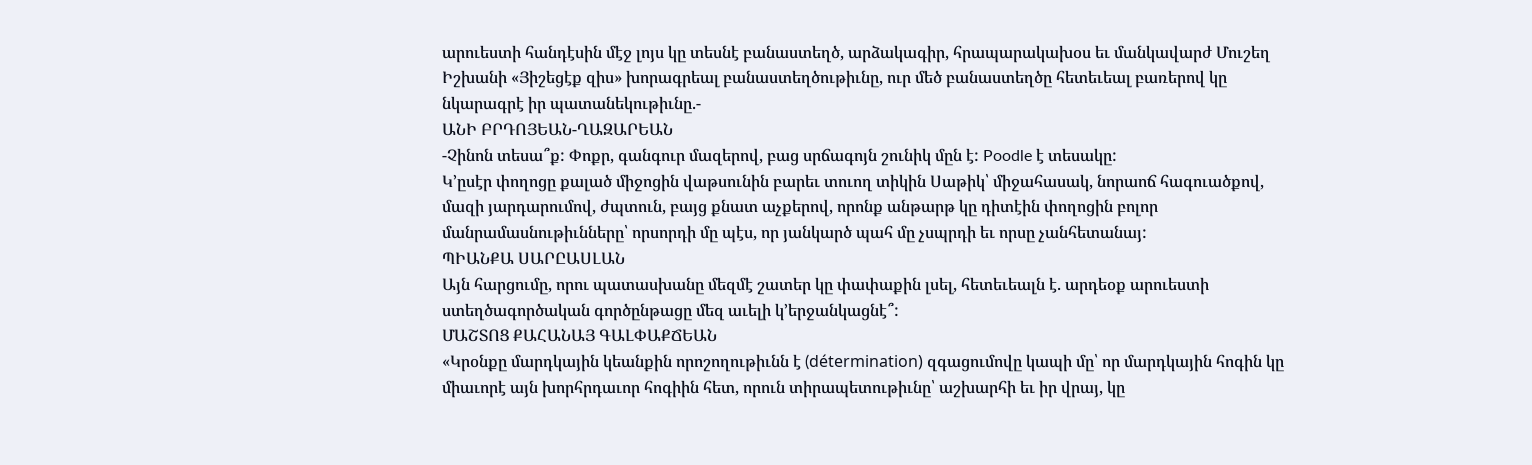արուեստի հանդէսին մէջ լոյս կը տեսնէ բանաստեղծ, արձակագիր, հրապարակախօս եւ մանկավարժ Մուշեղ Իշխանի «Յիշեցէք զիս» խորագրեալ բանաստեղծութիւնը, ուր մեծ բանաստեղծը հետեւեալ բառերով կը նկարագրէ իր պատանեկութիւնը.-
ԱՆԻ ԲՐԴՈՅԵԱՆ-ՂԱԶԱՐԵԱՆ
-Չինոն տեսա՞ք: Փոքր, գանգուր մազերով, բաց սրճագոյն շունիկ մըն է: Poodle է տեսակը:
Կ՚ըսէր փողոցը քալած միջոցին վաթսունին բարեւ տուող տիկին Սաթիկ՝ միջահասակ, նորաոճ հագուածքով, մազի յարդարումով, ժպտուն, բայց քնատ աչքերով, որոնք անթարթ կը դիտէին փողոցին բոլոր մանրամասնութիւնները՝ որսորդի մը պէս, որ յանկարծ պահ մը չսպրդի եւ որսը չանհետանայ:
ՊԻԱՆՔԱ ՍԱՐԸԱՍԼԱՆ
Այն հարցումը, որու պատասխանը մեզմէ շատեր կը փափաքին լսել, հետեւեալն է. արդեօք արուեստի ստեղծագործական գործընթացը մեզ աւելի կ՚երջանկացնէ՞:
ՄԱՇՏՈՑ ՔԱՀԱՆԱՅ ԳԱԼՓԱՔՃԵԱՆ
«Կրօնքը մարդկային կեանքին որոշողութիւնն է (détermination) զգացումովը կապի մը՝ որ մարդկային հոգին կը միաւորէ այն խորհրդաւոր հոգիին հետ, որուն տիրապետութիւնը՝ աշխարհի եւ իր վրայ, կը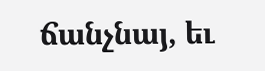ճանչնայ, եւ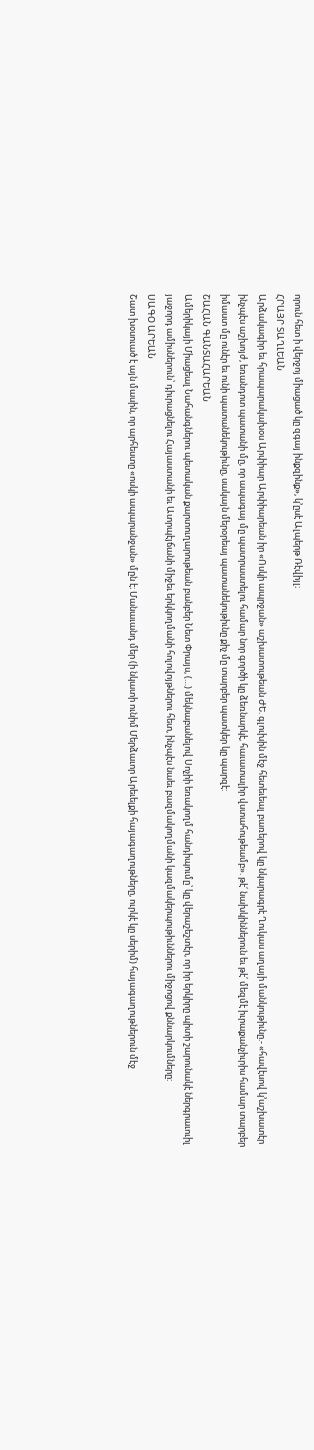որուն հետ ի վերջոյ միացած կը զգայ ինքզինք», կ՚ըսէ Ալպերթ Ռէվիյլ։
ՀՐԱՅՐ ՏԱՂԼԵԱՆ
Արձակագիր եւ հրապարակախօս Արփիար Արփիարեան իր «Ոսկի ապրջան» աշխատութեան ԺԵ. գլուխին մէջ հետեւեալ բառերով կը նկարագրէ Ղուկաս աղայի մանկութիւնը.- «հավէսով կ՚աշխատէր ինչպէս աշխոյժ, եռանդոտ պատանի մը, որ ապագայ մը պատրաստելու համար նոր գործի կը ձեռնարկէ, հաւատալիր վստահութեամբ». թէ՛ նախկիններուն եւ թէ՛ մեզմէ իւրաքանչիւրիս համար տարբեր իմաստ մը ունէր եւ ունի պատանեկութիւնը, սակայն մերօրեայ պատանեկութիւնը քիչ մը տարբեր պատկեր կը պարզէ:
ՇԱՀԱՆ ԳԱՆՏԱՀԱՐԵԱՆ
Ամերիկայի Միացեալ Նահանգներու պետական քարտուղարութեան բանբեր Նետ Փրայս, (…) մեկնաբանելով Սոչիի եռակողմ հանդիպումը՝ կը վերաշեշտէր, որ իր երկիրը պիտի շարունակէ ներգրաւուիլ յաջորդ ամիսներուն՝ դիւրացնելու Հայաստանի եւ Ատրպէյճանի միջեւ երկկողմանի հոլովոյթներու հետ, ինչպէս նաեւ բազմակողմանի կազմակերպութիւններու միջոցով քննարկումները:
ՍԱԳՕ ԱՐԵԱՆ
Շատ խօսուած է այն մասին, որ արհեստը «ոսկի ապարանջան» մըն է։ Մանաւանդ մեր (ի նկատի ունիմ Մերձաւոր Արեւելքի հայագաղութները, ուրկէ կը սերիմ) հայագաղութներուն մէջ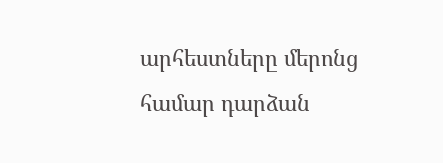արհեստները մերոնց համար դարձան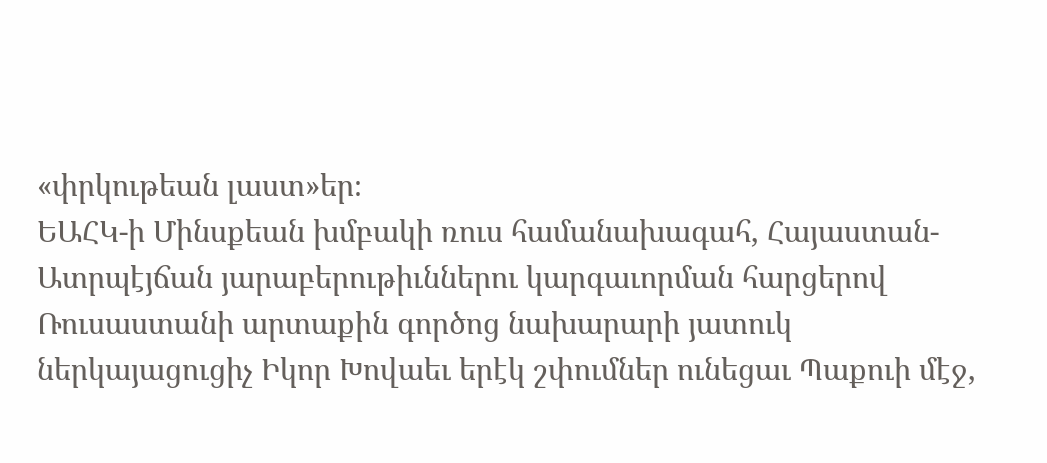«փրկութեան լաստ»եր։
ԵԱՀԿ-ի Մինսքեան խմբակի ռուս համանախագահ, Հայաստան-Ատրպէյճան յարաբերութիւններու կարգաւորման հարցերով Ռուսաստանի արտաքին գործոց նախարարի յատուկ ներկայացուցիչ Իկոր Խովաեւ երէկ շփումներ ունեցաւ Պաքուի մէջ,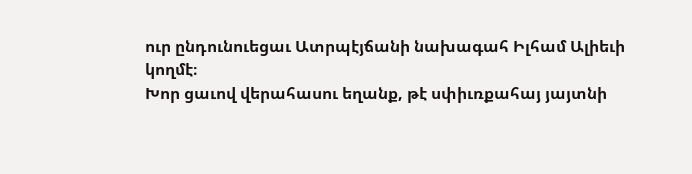ուր ընդունուեցաւ Ատրպէյճանի նախագահ Իլհամ Ալիեւի կողմէ։
Խոր ցաւով վերահասու եղանք, թէ սփիւռքահայ յայտնի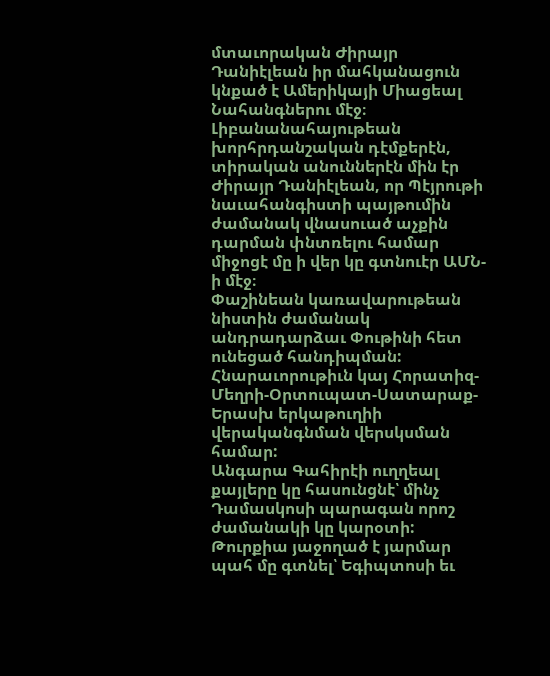մտաւորական Ժիրայր Դանիէլեան իր մահկանացուն կնքած է Ամերիկայի Միացեալ Նահանգներու մէջ։ Լիբանանահայութեան խորհրդանշական դէմքերէն, տիրական անուններէն մին էր Ժիրայր Դանիէլեան, որ Պէյրութի նաւահանգիստի պայթումին ժամանակ վնասուած աչքին դարման փնտռելու համար միջոցէ մը ի վեր կը գտնուէր ԱՄՆ-ի մէջ։
Փաշինեան կառավարութեան նիստին ժամանակ անդրադարձաւ Փութինի հետ ունեցած հանդիպման:
Հնարաւորութիւն կայ Հորատիզ-Մեղրի-Օրտուպատ-Սատարաք-Երասխ երկաթուղիի վերականգնման վերսկսման համար:
Անգարա Գահիրէի ուղղեալ քայլերը կը հասունցնէ՝ մինչ Դամասկոսի պարագան որոշ ժամանակի կը կարօտի:
Թուրքիա յաջողած է յարմար պահ մը գտնել՝ Եգիպտոսի եւ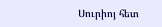Սուրիոյ հետ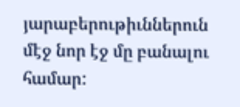յարաբերութիւններուն մէջ նոր էջ մը բանալու համար: